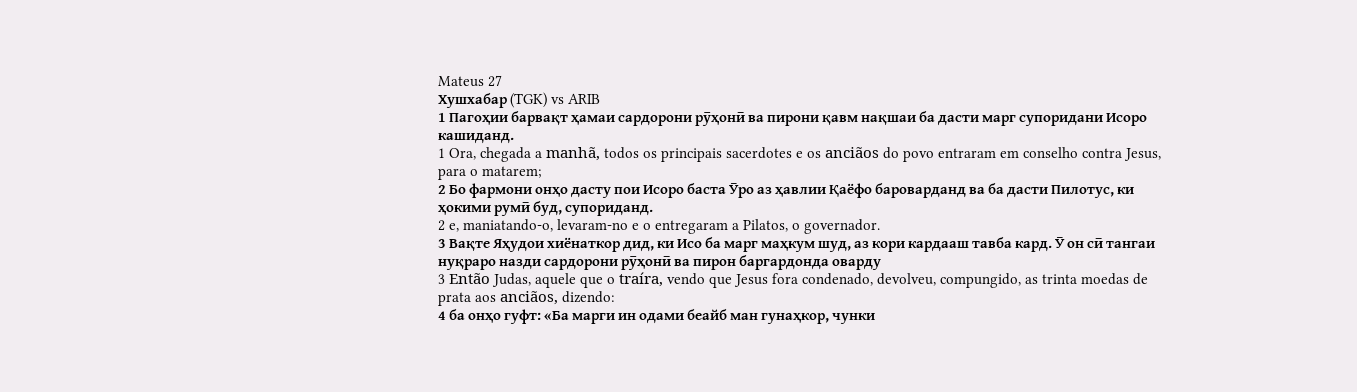Mateus 27
Хушхабар (TGK) vs ARIB
1 Пагоҳии барвақт ҳамаи сардорони рӯҳонӣ ва пирони қавм нақшаи ба дасти марг супоридани Исоро кашиданд.
1 Ora, chegada a manhã, todos os principais sacerdotes e os anciãos do povo entraram em conselho contra Jesus, para o matarem;
2 Бо фармони онҳо дасту пои Исоро баста Ӯро аз ҳавлии Қаёфо бароварданд ва ба дасти Пилотус, ки ҳокими румӣ буд, супориданд.
2 e, maniatando-o, levaram-no e o entregaram a Pilatos, o governador.
3 Вақте Яҳудои хиёнаткор дид, ки Исо ба марг маҳкум шуд, аз кори кардааш тавба кард. Ӯ он сӣ тангаи нуқраро назди сардорони рӯҳонӣ ва пирон баргардонда оварду
3 Então Judas, aquele que o traíra, vendo que Jesus fora condenado, devolveu, compungido, as trinta moedas de prata aos anciãos, dizendo:
4 ба онҳо гуфт: «Ба марги ин одами беайб ман гунаҳкор, чунки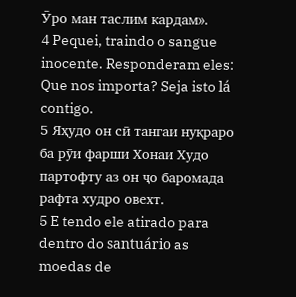Ӯро ман таслим кардам».
4 Pequei, traindo o sangue inocente. Responderam eles: Que nos importa? Seja isto lá contigo.
5 Яҳудо он сӣ тангаи нуқраро ба рӯи фарши Хонаи Худо партофту аз он ҷо баромада рафта худро овехт.
5 E tendo ele atirado para dentro do santuário as moedas de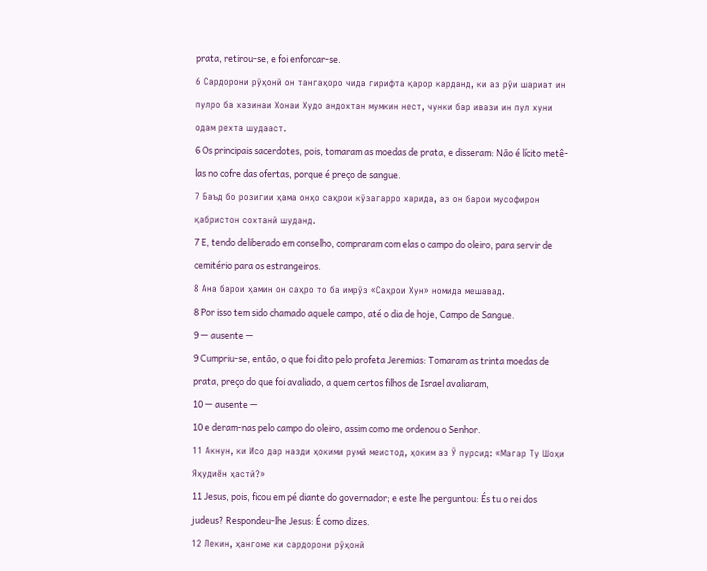prata, retirou-se, e foi enforcar-se.
6 Сардорони рӯҳонӣ он тангаҳоро чида гирифта қарор карданд, ки аз рӯи шариат ин пулро ба хазинаи Хонаи Худо андохтан мумкин нест, чунки бар ивази ин пул хуни одам рехта шудааст.
6 Os principais sacerdotes, pois, tomaram as moedas de prata, e disseram: Não é lícito metê-las no cofre das ofertas, porque é preço de sangue.
7 Баъд бо розигии ҳама онҳо саҳрои кӯзагарро харида, аз он барои мусофирон қабристон сохтанӣ шуданд.
7 E, tendo deliberado em conselho, compraram com elas o campo do oleiro, para servir de cemitério para os estrangeiros.
8 Ана барои ҳамин он саҳро то ба имрӯз «Саҳрои Хун» номида мешавад.
8 Por isso tem sido chamado aquele campo, até o dia de hoje, Campo de Sangue.
9 — ausente —
9 Cumpriu-se, então, o que foi dito pelo profeta Jeremias: Tomaram as trinta moedas de prata, preço do que foi avaliado, a quem certos filhos de Israel avaliaram,
10 — ausente —
10 e deram-nas pelo campo do oleiro, assim como me ordenou o Senhor.
11 Акнун, ки Исо дар назди ҳокими румӣ меистод, ҳоким аз Ӯ пурсид: «Магар Ту Шоҳи Яҳудиён ҳастӣ?»
11 Jesus, pois, ficou em pé diante do governador; e este lhe perguntou: És tu o rei dos judeus? Respondeu-lhe Jesus: É como dizes.
12 Лекин, ҳангоме ки сардорони рӯҳонӣ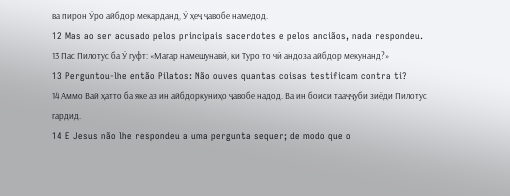ва пирон Ӯро айбдор мекарданд, Ӯ ҳеҷ ҷавобе намедод.
12 Mas ao ser acusado pelos principais sacerdotes e pelos anciãos, nada respondeu.
13 Пас Пилотус ба Ӯ гуфт: «Магар намешунавӣ, ки Туро то чӣ андоза айбдор мекунанд?»
13 Perguntou-lhe então Pilatos: Não ouves quantas coisas testificam contra ti?
14 Аммо Вай ҳатто ба яке аз ин айбдоркуниҳо ҷавобе надод. Ва ин боиси тааҷҷуби зиёди Пилотус гардид.
14 E Jesus não lhe respondeu a uma pergunta sequer; de modo que o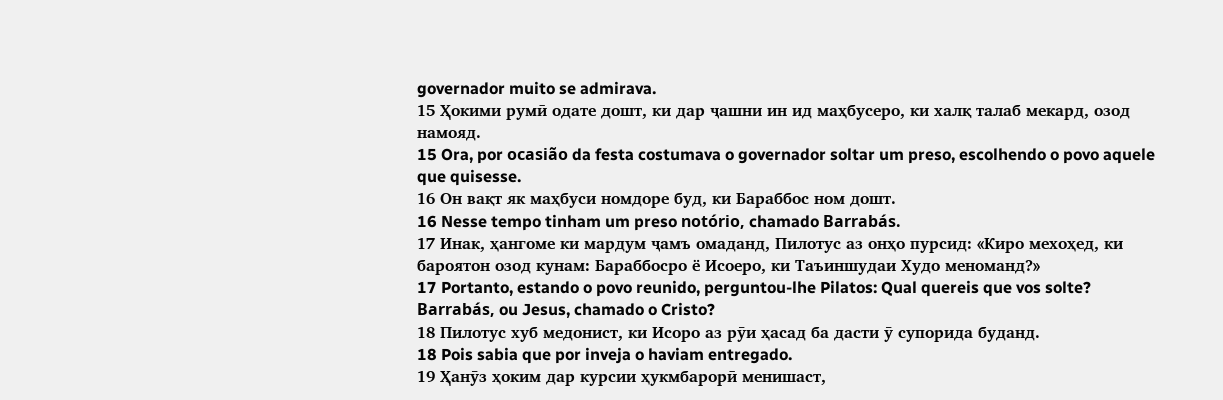governador muito se admirava.
15 Ҳокими румӣ одате дошт, ки дар ҷашни ин ид маҳбусеро, ки халқ талаб мекард, озод намояд.
15 Ora, por ocasião da festa costumava o governador soltar um preso, escolhendo o povo aquele que quisesse.
16 Он вақт як маҳбуси номдоре буд, ки Бараббос ном дошт.
16 Nesse tempo tinham um preso notório, chamado Barrabás.
17 Инак, ҳангоме ки мардум ҷамъ омаданд, Пилотус аз онҳо пурсид: «Киро мехоҳед, ки бароятон озод кунам: Бараббосро ё Исоеро, ки Таъиншудаи Худо меноманд?»
17 Portanto, estando o povo reunido, perguntou-lhe Pilatos: Qual quereis que vos solte? Barrabás, ou Jesus, chamado o Cristo?
18 Пилотус хуб медонист, ки Исоро аз рӯи ҳасад ба дасти ӯ супорида буданд.
18 Pois sabia que por inveja o haviam entregado.
19 Ҳанӯз ҳоким дар курсии ҳукмбарорӣ менишаст,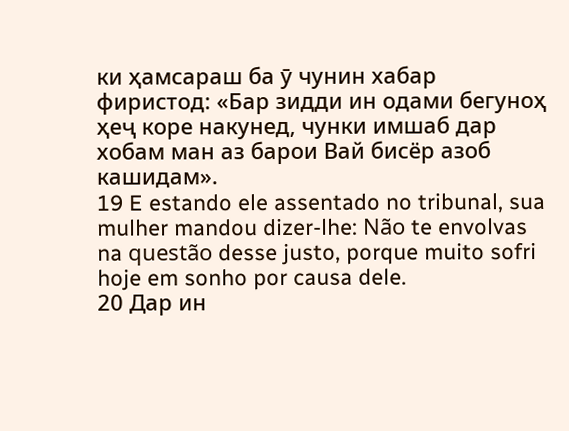ки ҳамсараш ба ӯ чунин хабар фиристод: «Бар зидди ин одами бегуноҳ ҳеҷ коре накунед, чунки имшаб дар хобам ман аз барои Вай бисёр азоб кашидам».
19 E estando ele assentado no tribunal, sua mulher mandou dizer-lhe: Não te envolvas na questão desse justo, porque muito sofri hoje em sonho por causa dele.
20 Дар ин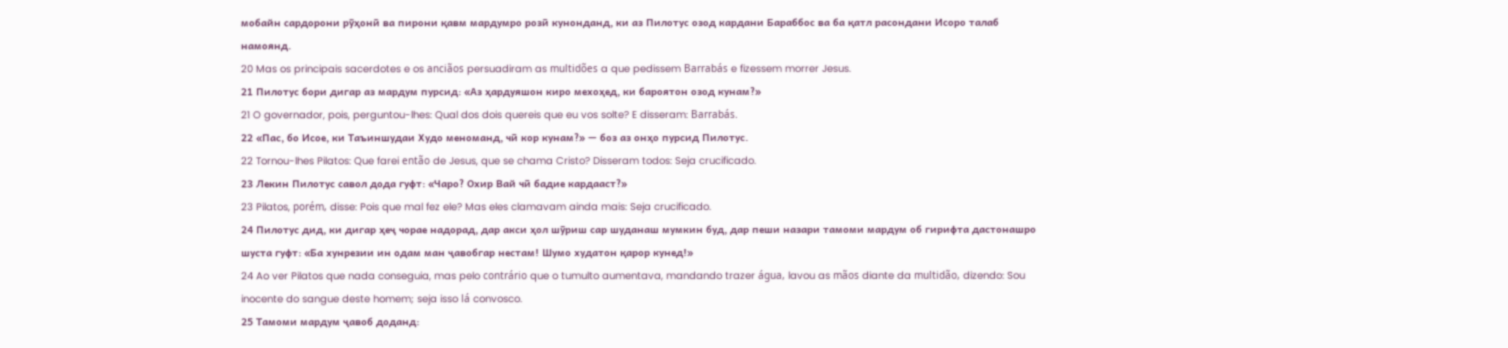мобайн сардорони рӯҳонӣ ва пирони қавм мардумро розӣ кунонданд, ки аз Пилотус озод кардани Бараббос ва ба қатл расондани Исоро талаб намоянд.
20 Mas os principais sacerdotes e os anciãos persuadiram as multidões a que pedissem Barrabás e fizessem morrer Jesus.
21 Пилотус бори дигар аз мардум пурсид: «Аз ҳардуяшон киро мехоҳед, ки бароятон озод кунам?»
21 O governador, pois, perguntou-lhes: Qual dos dois quereis que eu vos solte? E disseram: Barrabás.
22 «Пас, бо Исое, ки Таъиншудаи Худо меноманд, чӣ кор кунам?» — боз аз онҳо пурсид Пилотус.
22 Tornou-lhes Pilatos: Que farei então de Jesus, que se chama Cristo? Disseram todos: Seja crucificado.
23 Лекин Пилотус савол дода гуфт: «Чаро? Охир Вай чӣ бадие кардааст?»
23 Pilatos, porém, disse: Pois que mal fez ele? Mas eles clamavam ainda mais: Seja crucificado.
24 Пилотус дид, ки дигар ҳеҷ чорае надорад, дар акси ҳол шӯриш сар шуданаш мумкин буд, дар пеши назари тамоми мардум об гирифта дастонашро шуста гуфт: «Ба хунрезии ин одам ман ҷавобгар нестам! Шумо худатон қарор кунед!»
24 Ao ver Pilatos que nada conseguia, mas pelo contrário que o tumulto aumentava, mandando trazer água, lavou as mãos diante da multidão, dizendo: Sou inocente do sangue deste homem; seja isso lá convosco.
25 Тамоми мардум ҷавоб доданд: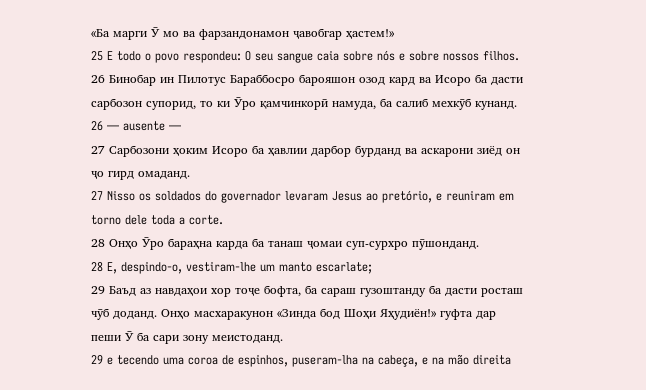«Ба марги Ӯ мо ва фарзандонамон ҷавобгар ҳастем!»
25 E todo o povo respondeu: O seu sangue caia sobre nós e sobre nossos filhos.
26 Бинобар ин Пилотус Бараббосро барояшон озод кард ва Исоро ба дасти сарбозон супорид, то ки Ӯро қамчинкорӣ намуда, ба салиб мехкӯб кунанд.
26 — ausente —
27 Сарбозони ҳоким Исоро ба ҳавлии дарбор бурданд ва аскарони зиёд он ҷо гирд омаданд.
27 Nisso os soldados do governador levaram Jesus ao pretório, e reuniram em torno dele toda a corte.
28 Онҳо Ӯро бараҳна карда ба танаш ҷомаи суп-сурхро пӯшонданд.
28 E, despindo-o, vestiram-lhe um manto escarlate;
29 Баъд аз навдаҳои хор тоҷе бофта, ба сараш гузоштанду ба дасти росташ чӯб доданд. Онҳо масхаракунон «Зинда бод Шоҳи Яҳудиён!» гуфта дар пеши Ӯ ба сари зону меистоданд.
29 e tecendo uma coroa de espinhos, puseram-lha na cabeça, e na mão direita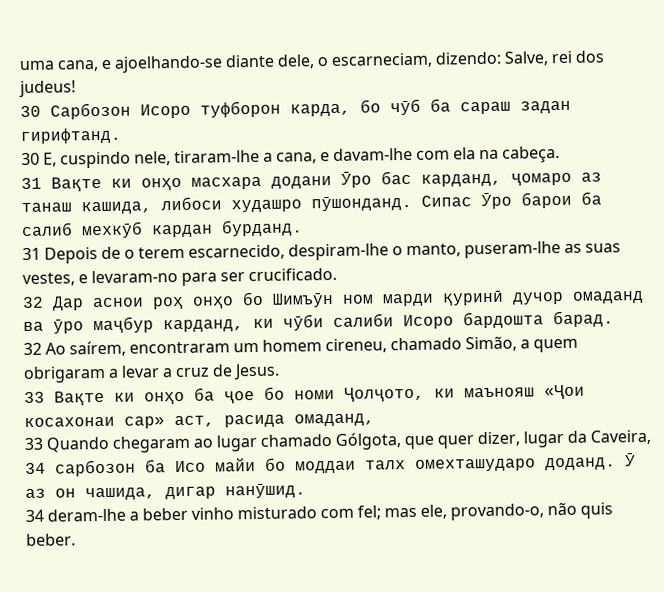uma cana, e ajoelhando-se diante dele, o escarneciam, dizendo: Salve, rei dos judeus!
30 Сарбозон Исоро туфборон карда, бо чӯб ба сараш задан гирифтанд.
30 E, cuspindo nele, tiraram-lhe a cana, e davam-lhe com ela na cabeça.
31 Вақте ки онҳо масхара додани Ӯро бас карданд, ҷомаро аз танаш кашида, либоси худашро пӯшонданд. Сипас Ӯро барои ба салиб мехкӯб кардан бурданд.
31 Depois de o terem escarnecido, despiram-lhe o manto, puseram-lhe as suas vestes, e levaram-no para ser crucificado.
32 Дар аснои роҳ онҳо бо Шимъӯн ном марди қуринӣ дучор омаданд ва ӯро маҷбур карданд, ки чӯби салиби Исоро бардошта барад.
32 Ao saírem, encontraram um homem cireneu, chamado Simão, a quem obrigaram a levar a cruz de Jesus.
33 Вақте ки онҳо ба ҷое бо номи Ҷолҷото, ки маънояш «Ҷои косахонаи сар» аст, расида омаданд,
33 Quando chegaram ao lugar chamado Gólgota, que quer dizer, lugar da Caveira,
34 сарбозон ба Исо майи бо моддаи талх омехташударо доданд. Ӯ аз он чашида, дигар нанӯшид.
34 deram-lhe a beber vinho misturado com fel; mas ele, provando-o, não quis beber.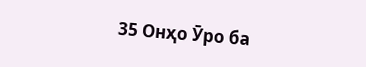35 Онҳо Ӯро ба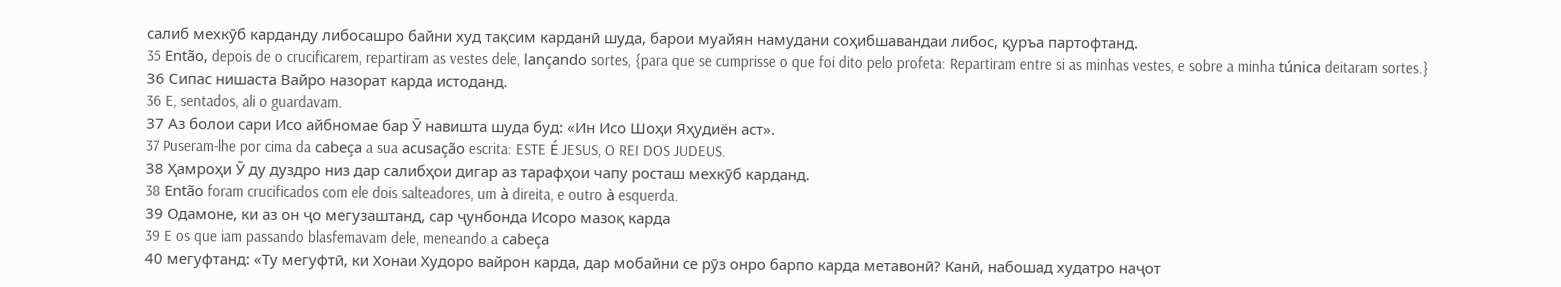салиб мехкӯб карданду либосашро байни худ тақсим карданӣ шуда, барои муайян намудани соҳибшавандаи либос, қуръа партофтанд.
35 Então, depois de o crucificarem, repartiram as vestes dele, lançando sortes, {para que se cumprisse o que foi dito pelo profeta: Repartiram entre si as minhas vestes, e sobre a minha túnica deitaram sortes.}
36 Сипас нишаста Вайро назорат карда истоданд.
36 E, sentados, ali o guardavam.
37 Аз болои сари Исо айбномае бар Ӯ навишта шуда буд: «Ин Исо Шоҳи Яҳудиён аст».
37 Puseram-lhe por cima da cabeça a sua acusação escrita: ESTE É JESUS, O REI DOS JUDEUS.
38 Ҳамроҳи Ӯ ду дуздро низ дар салибҳои дигар аз тарафҳои чапу росташ мехкӯб карданд.
38 Então foram crucificados com ele dois salteadores, um à direita, e outro à esquerda.
39 Одамоне, ки аз он ҷо мегузаштанд, сар ҷунбонда Исоро мазоқ карда
39 E os que iam passando blasfemavam dele, meneando a cabeça
40 мегуфтанд: «Ту мегуфтӣ, ки Хонаи Худоро вайрон карда, дар мобайни се рӯз онро барпо карда метавонӣ? Канӣ, набошад худатро наҷот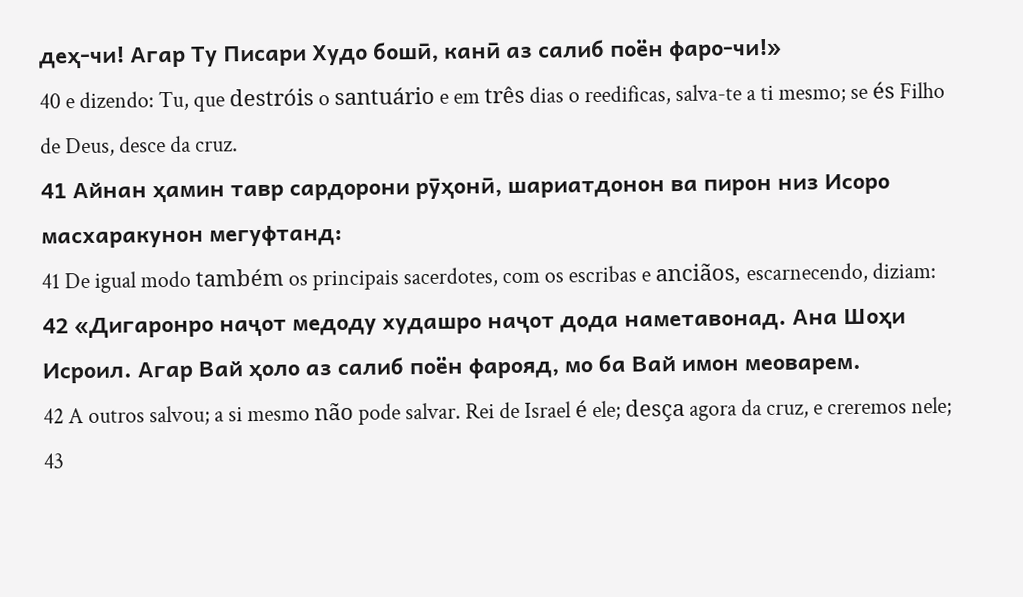деҳ-чи! Агар Ту Писари Худо бошӣ, канӣ аз салиб поён фаро-чи!»
40 e dizendo: Tu, que destróis o santuário e em três dias o reedificas, salva-te a ti mesmo; se és Filho de Deus, desce da cruz.
41 Айнан ҳамин тавр сардорони рӯҳонӣ, шариатдонон ва пирон низ Исоро масхаракунон мегуфтанд:
41 De igual modo também os principais sacerdotes, com os escribas e anciãos, escarnecendo, diziam:
42 «Дигаронро наҷот медоду худашро наҷот дода наметавонад. Ана Шоҳи Исроил. Агар Вай ҳоло аз салиб поён фарояд, мо ба Вай имон меоварем.
42 A outros salvou; a si mesmo não pode salvar. Rei de Israel é ele; desça agora da cruz, e creremos nele;
43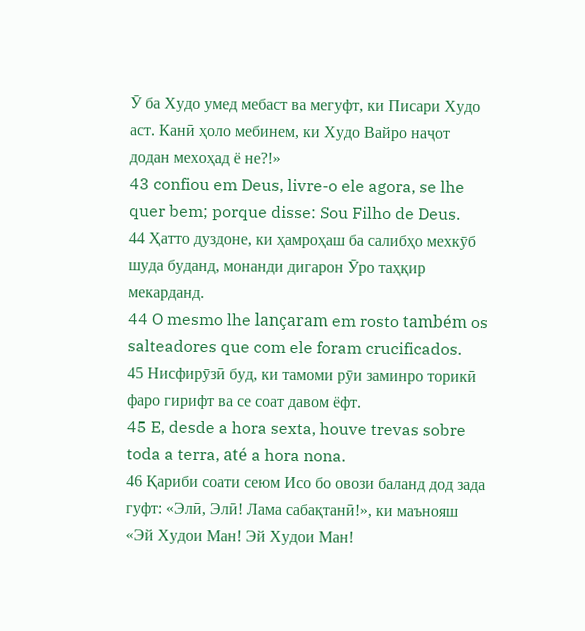Ӯ ба Худо умед мебаст ва мегуфт, ки Писари Худо аст. Канӣ ҳоло мебинем, ки Худо Вайро наҷот додан мехоҳад ё не?!»
43 confiou em Deus, livre-o ele agora, se lhe quer bem; porque disse: Sou Filho de Deus.
44 Ҳатто дуздоне, ки ҳамроҳаш ба салибҳо мехкӯб шуда буданд, монанди дигарон Ӯро таҳқир мекарданд.
44 O mesmo lhe lançaram em rosto também os salteadores que com ele foram crucificados.
45 Нисфирӯзӣ буд, ки тамоми рӯи заминро торикӣ фаро гирифт ва се соат давом ёфт.
45 E, desde a hora sexta, houve trevas sobre toda a terra, até a hora nona.
46 Қариби соати сеюм Исо бо овози баланд дод зада гуфт: «Элӣ, Элӣ! Лама сабақтанӣ!», ки маънояш «Эй Худои Ман! Эй Худои Ман!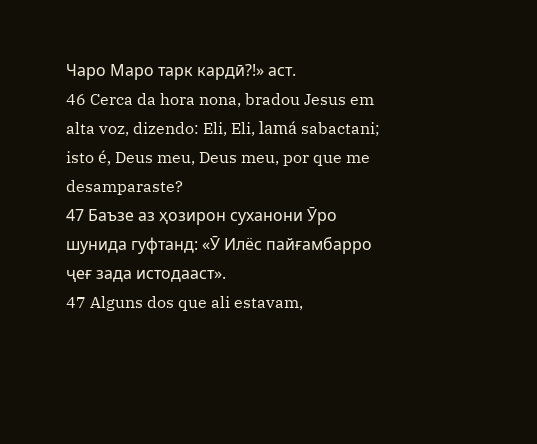Чаро Маро тарк кардӣ?!» аст.
46 Cerca da hora nona, bradou Jesus em alta voz, dizendo: Eli, Eli, lamá sabactani; isto é, Deus meu, Deus meu, por que me desamparaste?
47 Баъзе аз ҳозирон суханони Ӯро шунида гуфтанд: «Ӯ Илёс пайғамбарро ҷеғ зада истодааст».
47 Alguns dos que ali estavam,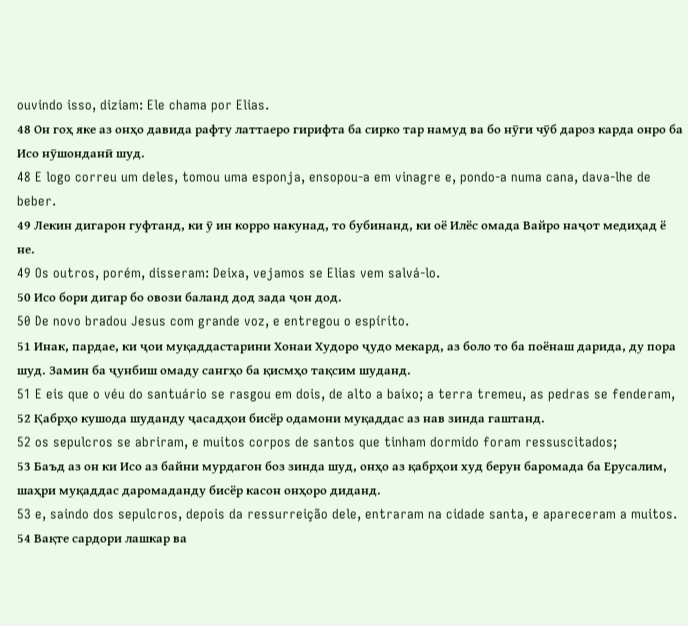ouvindo isso, diziam: Ele chama por Elias.
48 Он гоҳ яке аз онҳо давида рафту латтаеро гирифта ба сирко тар намуд ва бо нӯги чӯб дароз карда онро ба Исо нӯшонданӣ шуд.
48 E logo correu um deles, tomou uma esponja, ensopou-a em vinagre e, pondo-a numa cana, dava-lhe de beber.
49 Лекин дигарон гуфтанд, ки ӯ ин корро накунад, то бубинанд, ки оё Илёс омада Вайро наҷот медиҳад ё не.
49 Os outros, porém, disseram: Deixa, vejamos se Elias vem salvá-lo.
50 Исо бори дигар бо овози баланд дод зада ҷон дод.
50 De novo bradou Jesus com grande voz, e entregou o espírito.
51 Инак, пардае, ки ҷои муқаддастарини Хонаи Худоро ҷудо мекард, аз боло то ба поёнаш дарида, ду пора шуд. Замин ба ҷунбиш омаду сангҳо ба қисмҳо тақсим шуданд.
51 E eis que o véu do santuário se rasgou em dois, de alto a baixo; a terra tremeu, as pedras se fenderam,
52 Қабрҳо кушода шуданду ҷасадҳои бисёр одамони муқаддас аз нав зинда гаштанд.
52 os sepulcros se abriram, e muitos corpos de santos que tinham dormido foram ressuscitados;
53 Баъд аз он ки Исо аз байни мурдагон боз зинда шуд, онҳо аз қабрҳои худ берун баромада ба Ерусалим, шаҳри муқаддас даромаданду бисёр касон онҳоро диданд.
53 e, saindo dos sepulcros, depois da ressurreição dele, entraram na cidade santa, e apareceram a muitos.
54 Вақте сардори лашкар ва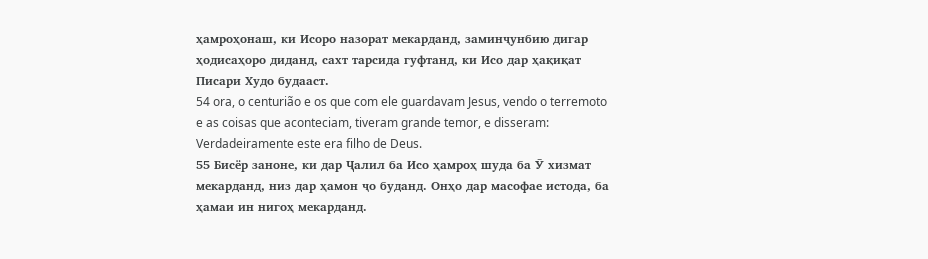ҳамроҳонаш, ки Исоро назорат мекарданд, заминҷунбию дигар ҳодисаҳоро диданд, сахт тарсида гуфтанд, ки Исо дар ҳақиқат Писари Худо будааст.
54 ora, o centurião e os que com ele guardavam Jesus, vendo o terremoto e as coisas que aconteciam, tiveram grande temor, e disseram: Verdadeiramente este era filho de Deus.
55 Бисёр заноне, ки дар Ҷалил ба Исо ҳамроҳ шуда ба Ӯ хизмат мекарданд, низ дар ҳамон ҷо буданд. Онҳо дар масофае истода, ба ҳамаи ин нигоҳ мекарданд.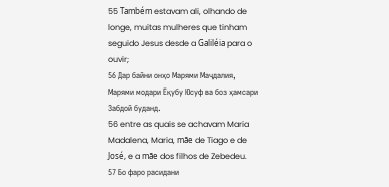55 Também estavam ali, olhando de longe, muitas mulheres que tinham seguido Jesus desde a Galiléia para o ouvir;
56 Дар байни онҳо Марями Маҷдалия, Марями модари Ёқубу Юсуф ва боз ҳамсари Забдой буданд.
56 entre as quais se achavam Maria Madalena, Maria, mãe de Tiago e de José, e a mãe dos filhos de Zebedeu.
57 Бо фаро расидани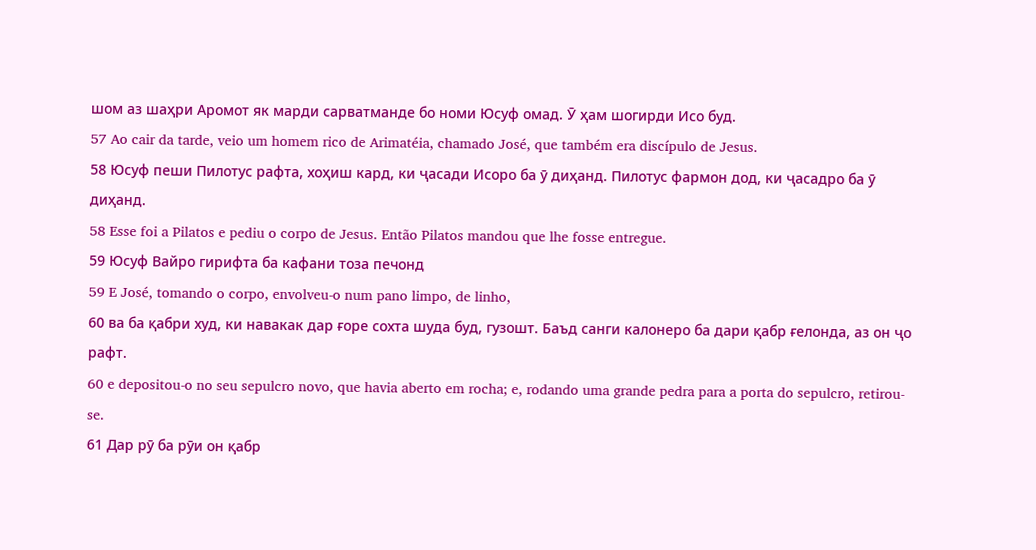шом аз шаҳри Аромот як марди сарватманде бо номи Юсуф омад. Ӯ ҳам шогирди Исо буд.
57 Ao cair da tarde, veio um homem rico de Arimatéia, chamado José, que também era discípulo de Jesus.
58 Юсуф пеши Пилотус рафта, хоҳиш кард, ки ҷасади Исоро ба ӯ диҳанд. Пилотус фармон дод, ки ҷасадро ба ӯ диҳанд.
58 Esse foi a Pilatos e pediu o corpo de Jesus. Então Pilatos mandou que lhe fosse entregue.
59 Юсуф Вайро гирифта ба кафани тоза печонд
59 E José, tomando o corpo, envolveu-o num pano limpo, de linho,
60 ва ба қабри худ, ки навакак дар ғоре сохта шуда буд, гузошт. Баъд санги калонеро ба дари қабр ғелонда, аз он ҷо рафт.
60 e depositou-o no seu sepulcro novo, que havia aberto em rocha; e, rodando uma grande pedra para a porta do sepulcro, retirou-se.
61 Дар рӯ ба рӯи он қабр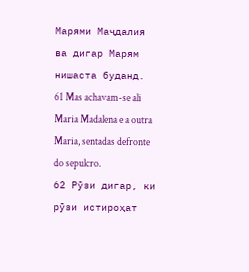Марями Маҷдалия ва дигар Марям нишаста буданд.
61 Mas achavam-se ali Maria Madalena e a outra Maria, sentadas defronte do sepulcro.
62 Рӯзи дигар, ки рӯзи истироҳат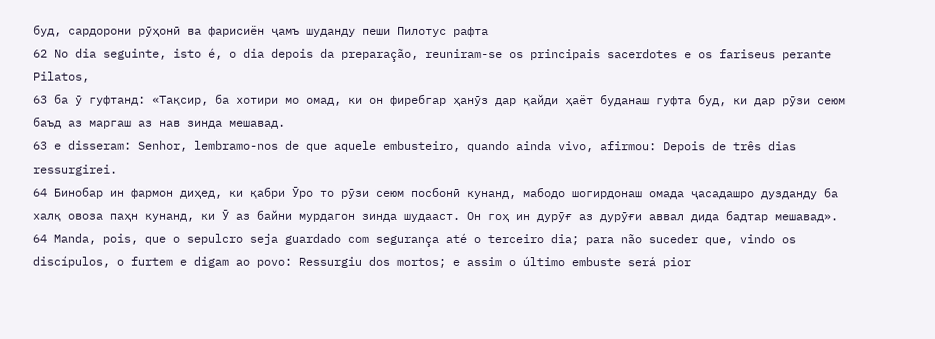буд, сардорони рӯҳонӣ ва фарисиён ҷамъ шуданду пеши Пилотус рафта
62 No dia seguinte, isto é, o dia depois da preparação, reuniram-se os principais sacerdotes e os fariseus perante Pilatos,
63 ба ӯ гуфтанд: «Тақсир, ба хотири мо омад, ки он фиребгар ҳанӯз дар қайди ҳаёт буданаш гуфта буд, ки дар рӯзи сеюм баъд аз маргаш аз нав зинда мешавад.
63 e disseram: Senhor, lembramo-nos de que aquele embusteiro, quando ainda vivo, afirmou: Depois de três dias ressurgirei.
64 Бинобар ин фармон диҳед, ки қабри Ӯро то рӯзи сеюм посбонӣ кунанд, мабодо шогирдонаш омада ҷасадашро дузданду ба халқ овоза паҳн кунанд, ки Ӯ аз байни мурдагон зинда шудааст. Он гоҳ ин дурӯғ аз дурӯғи аввал дида бадтар мешавад».
64 Manda, pois, que o sepulcro seja guardado com segurança até o terceiro dia; para não suceder que, vindo os discípulos, o furtem e digam ao povo: Ressurgiu dos mortos; e assim o último embuste será pior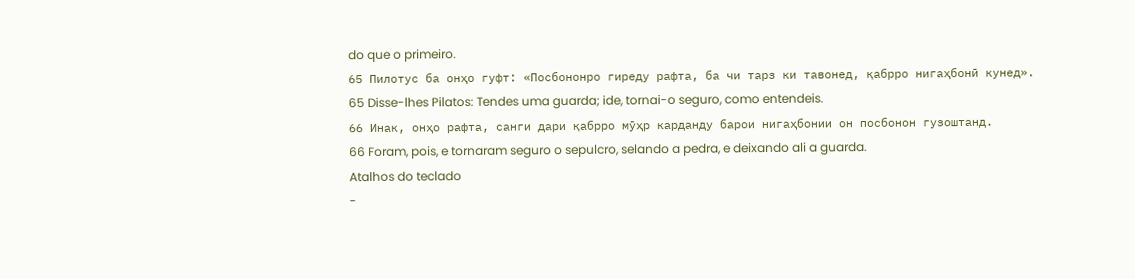do que o primeiro.
65 Пилотус ба онҳо гуфт: «Посбононро гиреду рафта, ба чи тарз ки тавонед, қабрро нигаҳбонӣ кунед».
65 Disse-lhes Pilatos: Tendes uma guarda; ide, tornai-o seguro, como entendeis.
66 Инак, онҳо рафта, санги дари қабрро мӯҳр карданду барои нигаҳбонии он посбонон гузоштанд.
66 Foram, pois, e tornaram seguro o sepulcro, selando a pedra, e deixando ali a guarda.
Atalhos do teclado
-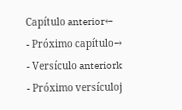Capítulo anterior←
- Próximo capítulo→
- Versículo anteriork
- Próximo versículoj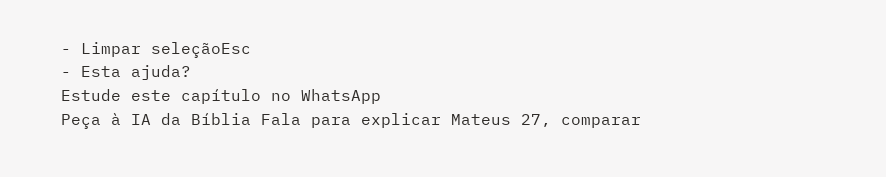- Limpar seleçãoEsc
- Esta ajuda?
Estude este capítulo no WhatsApp
Peça à IA da Bíblia Fala para explicar Mateus 27, comparar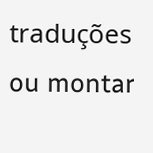traduções ou montar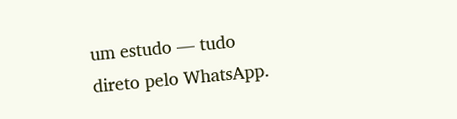um estudo — tudo direto pelo WhatsApp.